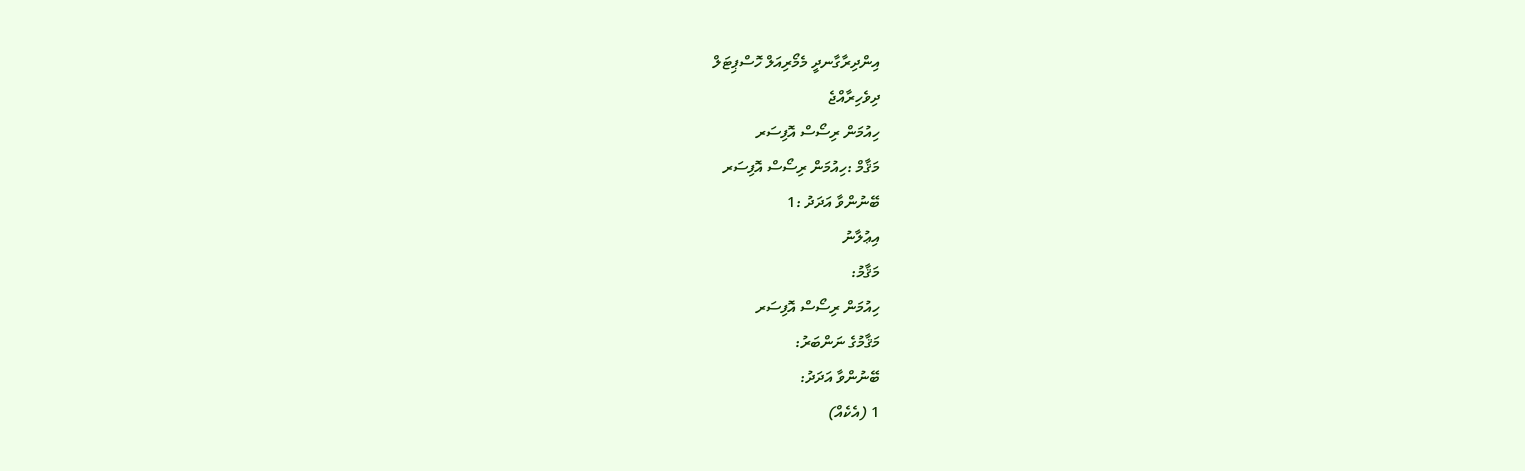އިންދިރާގާނދީ މެމޯރިއަލް ހޮސްޕިޓަލް
ދިވެހިރާއްޖެ
ހިއުމަން ރިސޯސް އޮފިސަރ
މަޤާމް :ހިއުމަން ރިސޯސް އޮފިސަރ
ބޭނުންވާ އަދަދު :1
އިޢުލާނު
މަޤާމު:
ހިއުމަން ރިސޯސް އޮފިސަރ
މަޤާމުގެ ނަންބަރު:
ބޭނުންވާ އަދަދު:
1 (އެކެއް)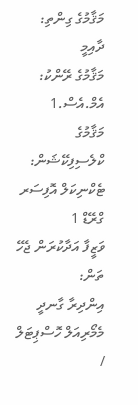މަޤާމުގެ ގިންތި:
ދާއިމީ
މަޤާމުގެ ރޭންކު:
އެމް.އެސް.1
މަޤާމުގެ ކްލެސިފިކޭޝަން:
ޓެކްނިކަލް އޮފިސަރ ގްރޭޑް 1
ވަޒީފާ އަދާކުރަން ޖެހޭ ތަން:
އިންދިރާ ގާނދީ މެމޯރިއަލް ހޮސްޕިޓަލް /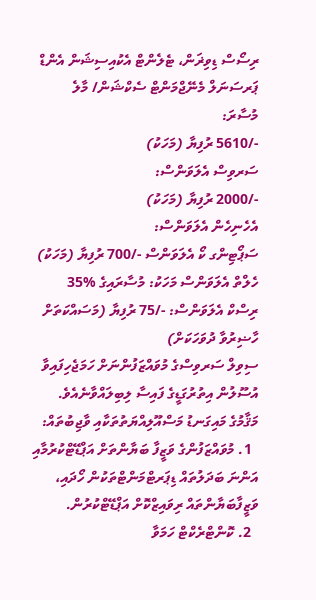ރިސޯސް ޑިވިޜަން، ޓެލެންޓް އެކުއިސިޝަން އެންޑް ޕަރސަނަލް މެނޭޖްމަންޓް ސެކްޝަން/ މާލެ
މުސާރަ:
-/5610 ރުފިޔާ (މަހަކު)
ސަރވިސް އެލަވަންސް:
-/2000 ރުފިޔާ (މަހަކު)
އެހެނިހެން އެލަވަންސް:
ސަޕޯޓިންގ ކޯ އެލަވަންސް -/700 ރުފިޔާ (މަހަކު)
ހެލްތް އެލަވަންސް މަހަކު: މުސާރައިގެ %35
ރިސްކް އެލަވަންސް: -/75 ރުފިޔާ (މަސައްކަތަށް ހާޟިރުވާ ދުވަހަކަށް)
ސިވިލް ސަރވިސްގެ މުވައްޒަފުންނަށް ހަމަޖެހިފައިވާ އުސޫލުން އިތުރުގަޑީގެ ފައިސާ ލިބިލައްވާނެއެވެ.
މަޤާމުގެ މައިގަނޑު މަސްއޫލިއްޔަތުތަކާއި ވާޖިބުތައް:
  1. މުވައްޒަފުންގެ ވަޒީފާ ބަޔާންތަށް އަޕްޑޭޓްކުރުމާއި އަންނަ ބަދަލުތައް ޑިޕަރޓްމަންޓްތަކުން ހޯދައި، ވަޒީފާބަޔާންތައް ރިވައިޒްކޮށް އަޕްޑޭޓްކުރުން.
  2. ކޮންޓްރެކްޓް ހަމަވާ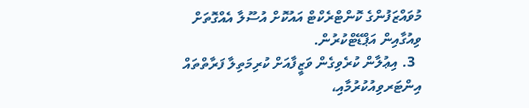މުވައްޒަފުންގެ ކޮންޓްރެކްޓް އައުކޮށް އުސޫލާ އެއްގޮތަށް ވިއުގާއިން އަޕްޑޭޓްކުރުން.
  3. އިޢުލާން ކުރެވިގެން ވަޒީފާއަށް ކުރިމަތިލާ ފަރާތްތައް އިންޓަރވިއުކުރުމާއި،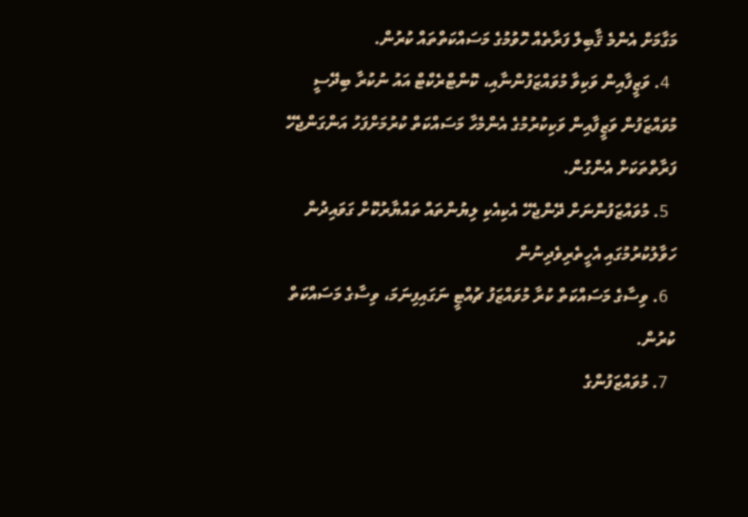މަގާމަށް އެންމެ ޤާބިލް ފަރާތެއް ހޮވުމުގެ މަސައްކަތްތައް ކުރުން.
  4. ވަޒީފާއިން ވަކިވާ މުވައްޒަފުންނާއި، ކޮންޓްރެކްޓް އައު ނުކުރާ ބިދޭސީ މުވައްޒަފުން ވަޒީފާއިން ވަކިކުރުމުގެ އެންމެހާ މަސައްކަތް ކުރުމަށްފަހު އަންގަންޖެހޭ ފަރާތްތަކަށް އެންގުން.
  5. މުވައްޒަފުންނަށް ދޭންޖެހޭ އެކިއެކި ލިޔުންތައް ތައްޔާރުކޮށް ގަވައިދުން ހަވާލުކުރުމުގައި އެހީތެރިވެދިނުން
  6. ވިސާގެ މަސައްކަތް ކުރާ މުވައްޒަފު ޗުއްޓީ ނަގައިފިނަމަ، ވިސާގެ މަސައްކަތް ކުރުން.
  7. މުވައްޒަފުންގެ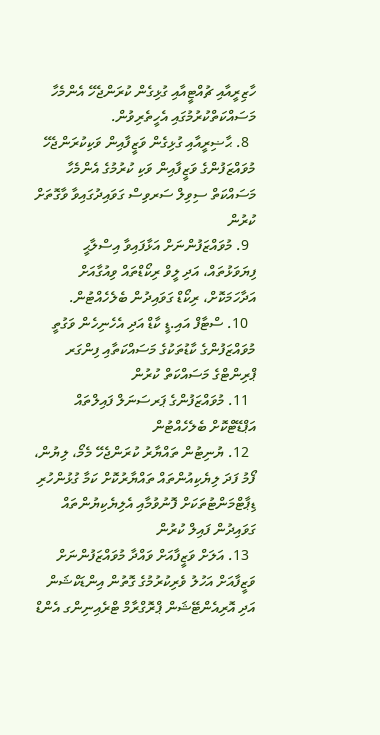ހާޒިރީއާއި ޗުއްޓީއާއި ގުޅިގެން ކުރަންޖެހޭ އެންމެހާ މަސައްކަތްކުރުމުގައި އެހީތެރިވުން.
  8. ޙާޟިރީއާއި ގުޅިގެން ވަޒީފާއިން ވަކިކުރަންޖެހޭ މުވައްޒަފުންގެ ވަޒީފާއިން ވަކި ކުރުމުގެ އެންމެހާ މަސައްކަތް ސިވިލް ސަރވިސް ގަވައިދުގައިވާ ވާގޮތަށް ކުރުން
  9. މުވައްޒަފުންނަށް އަޅާފައިވާ އިސްލާޙީ ފިޔަވަޅުތައް، އަދި ލީވް ރިކޯޑްތައް ވިއުގާއަށް އަދާހަމަކޮށް، ރިކޯޑް ގަވައިދުން ބެލެހެއްޓުން.
  10. ސްޓާފް އައި.ޑީ ކާޑް އަދި އެހެނިހެން ވަގުތީ މުވައްޒަފުންގެ ކާޑުތަކުގެ މަސައްކަތާއި ފިންގަރ ޕްރިންޓްގެ މަސައްކަތް ކުރުން
  11. މުވައްޒަފުންގެ ޕަރސަނަލް ފައިލްތައް އަޕްޑޭޓްކޮށް ބެލެހެއްޓުން
  12. ޔުނިޓުން ތައްޔާރު ކުރަންޖެހޭ މެމޯ، ލިޔުން، ފޯމު ފަދަ ލިޔެކިއުންތައް ތައްޔާރުކޮށް ކަމާ ގުޅުންހުރި ޑިޕާޓްމަންޓުތަކަށް ފޮނުވުމާއި އެލިޔެކިޔުންތައް ގަވައިދުން ފައިލް ކުރުން
  13. އަލަށް ވަޒީފާއަށް ވައްދާ މުވައްޒަފުންނަށް ވަޒީފާއަށް އަހުލު ވެރިކުރުމުގެ ގޮތުން އިންޑަކްޝަން އަދި އޮރިއެންޓޭޝަން ޕްރޮގްރާމް ޓްރެއިނިންގ އެންޑް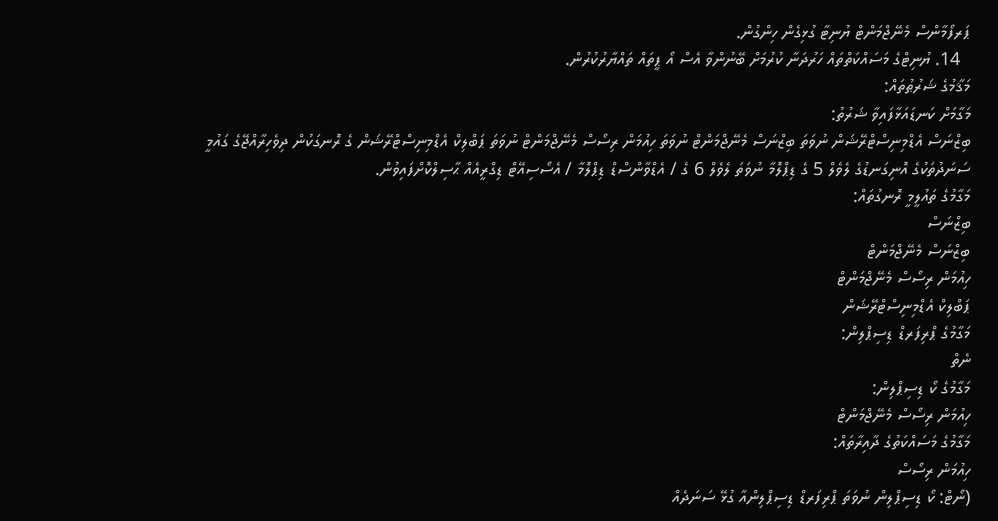ޕަރފޯމާންސް މެނޭޖްމަންޓް ޔުނިޓާ ގުޅިގެން ހިންގުން.
  14. ޔުނިޓްގެ މަސައްކަތްތައް ހަރުދަނާ ކުރުމަށް ބޭނުންވާ އެސް އޯ ޕީތައް ތައްޔާރުކުރުން.
މަޤާމުގެ ޝަރުޠުތައް:
މަގާމަށް ކަނޑައަޅާފައިވާ ޝަރުތު:
ބިޒްނަސް އެޑްމިނިސްޓްރޭޝަން ނުވަތަ ބިޒްނަސް މެނޭޖްމަންޓް ނުވަތަ ހިއުމަން ރިސޯސް މެނޭޖްމަންޓް ނުވަތަ ޕަބްލިކް އެޑްމިނިސްޓްރޭޝަން ގެ ރޮނގަކުން ދިވެހިރާއްޖޭގެ ގައުމީ ސަނަދުތަކުގެ އޮނިގަނޑުގެ ލެވެލް 5 ގެ ޑިޕްލޮމާ ނުވަތަ ލެވެލް 6 ގެ / އެޑްވާންސްޑް ޑިޕްލޮމާ / އެސޯސިއޭޓް ޑިގްރީއެއް ޙާސިލްކޮށްފައިވުން.
މަގާމުގެ ތައުލީމީ ރޮނގުތައް:
ބިޒްނަސް
ބިޒްނަސް މެނޭޖްމަންޓް
ހިއުމަން ރިސޯސް މެނޭޖްމަންޓް
ޕަބްލިކް އެޑްމިނިސްޓްރޭޝަން
މަގާމުގެ ޕްރިފަރޑް ޑިސިޕްލިން:
ނެތް
މަގާމުގެ ކޯ ޑިސިޕްލިން:
ހިއުމަން ރިސޯސް މެނޭޖްމަންޓް
މަގާމުގެ މަސައްކަތުގެ ދާއިރާތައް:
ހިއުމަން ރިސޯސް
(ނޯޓް: ކޯ ޑިސިޕްލިން ނުވަތަ ޕްރިފަރޑް ޑިސިޕްލިންއާ ގުޅޭ ސަނަދެއް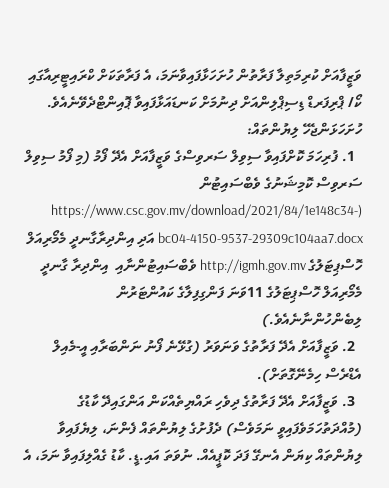ވަޒީފާއަށް ކުރިމަތިލާ ފަރާތުން ހުށަހަޅާފައިވާނަމަ، އެ ފަރާތަކަށް ކްރައިޓީރިއާގައި ކޯ/ ޕްރިފަރޑް ޑިސިޕްލިންއަށް ދިނުމަށް ކަނޑައަޅާފައިވާ ޕޮއިންޓްދެވޭނެއެވެ.
ހުށަހަޅަންޖެހޭ ލިޔުންތައް:
  1. ފުރިހަމަ ކޮށްފައިވާ ސިވިލް ސަރވިސްގެ ވަޒީފާއަށް އެދޭ ފޯމު (މި ފޯމު ސިވިލް ސަރވިސް ކޮމިޝަނުގެ ވެބްސައިޓުން (https://www.csc.gov.mv/download/2021/84/1e148c34-bc04-4150-9537-29309c104aa7.docx އަދި އިންދިރާގާނދީ މެމޯރިއަލް ހޮސްޕިޓަލުގެ http://igmh.gov.mv ވެބްސައިޓުންނާއި  އިންދިރާ ގާނދީ މެމޯރިއަލް ހޮސްޕިޓަލުގެ 11ވަނަ ފަންގިފިލާގެ ކައުންޓަރުން ލިބެންހުންނާނެއެވެ.)
  2. ވަޒީފާއަށް އެދޭ ފަރާތުގެ ވަނަވަރު (ގުޅޭނެ ފޯނު ނަންބަރާއި އީ-މެއިލް އެޑްރެސް ހިމެނޭގޮތަށް).
  3. ވަޒީފާއަށް އެދޭ ފަރާތުގެ ދިވެހި ރައްޔިތެއްކަން އަންގައިދޭ ކާޑުގެ (މުއްދަތުހަމަވެފައިވީ ނަމަވެސް) ދެފުށުގެ ލިޔުންތައް ފެންނަ، ލިޔެފައިވާ ލިޔުންތައް ކިޔަން އެނގޭ ފަދަ ކޮޕީއެއް. ނުވަތަ އައި.ޑީ. ކާޑު ގެއްލިފައިވާ ނަމަ، އެ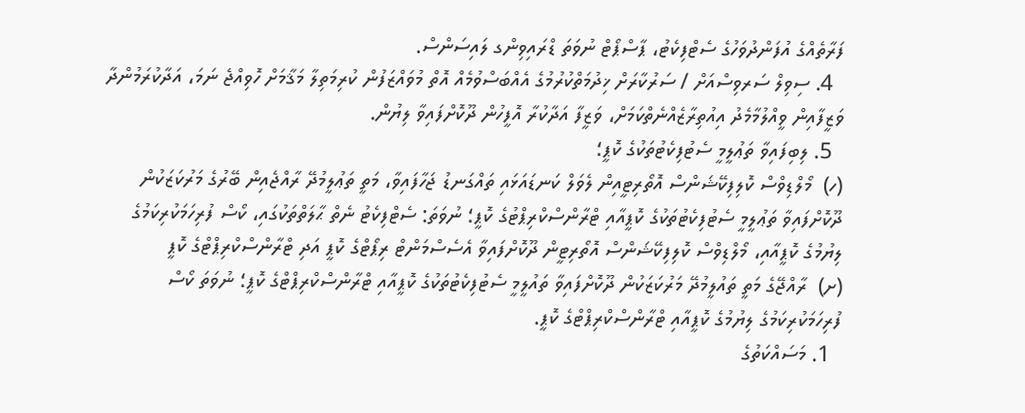ފަރާތެއްގެ އުފަންދުވަހުގެ ސެޓްފިކެޓު، ޕާސްޕޯޓް ނުވަތަ ޑްރައިވިންގ ލައިސަންސް.
  4. ސިވިލް ސަރވިސްއަށް / ސަރުކާރަށް ޚިދުމަތްކުރުމުގެ އެއްބަސްވުމެއް އޮތް މުވައްޒަފުން ކުރިމަތިލާ މަޤާމަށް ހޮވިއްޖެ ނަމަ، އަދާކުރަމުންދާ ވަޒީފާއިން ވީއްލުމާމެދު އިއުތިރާޒެއްނެތްކަމަށް، ވަޒީފާ އަދާކުރާ އޮފީހުން ދޫކޮށްފައިވާ ލިޔުން.
  5. ލިބިފައިވާ ތަޢުލީމީ ސެޓުފިކެޓުތަކުގެ ކޮޕީ؛
(ހ)  މޯލްޑިވްސް ކޮލިފިކޭޝަންސް އޮތޯރިޓީއިން ލެވަލް ކަނޑައަޅައި ތައްގަނޑު ޖަހާފައިވާ، މަތީ ތަޢުލީމުދޭ ރާއްޖެއިން ބޭރުގެ މަރުކަޒަކުން ދޫކޮށްފައިވާ ތަޢުލީމީ ސެޓުފިކެޓުތަކުގެ ކޮޕީއާއި ޓްރާންސްކްރިޕްޓުގެ ކޮޕީ؛ ނުވަތަ: ސެޓްފިކެޓު ނެތް ޙާލަތްތަކުގައި، ކޯސް ފުރިހަމަކުރިކަމުގެ ލިޔުމުގެ ކޮޕީއާއި، މޯލްޑިވްސް ކޮލިފިކޭޝަންސް އޮތޯރިޓީން ދޫކޮށްފައިވާ އެސެސްމަންޓް ރިޕޯޓްގެ ކޮޕީ އަދި ޓްރާންސްކްރިޕްޓްގެ ކޮޕީ
(ށ)  ރާއްޖޭގެ މަތީ ތައުލީމުދޭ މަރުކަޒަކުން ދޫކޮށްފައިވާ ތައުލީމީ ސެޓުފިކެޓުތަކުގެ ކޮޕީއާއި ޓްރާންސްކްރިޕްޓްގެ ކޮޕީ؛ ނުވަތަ ކޯސް ފުރިހަމަކުރިކަމުގެ ލިޔުމުގެ ކޮޕީއާއި ޓްރާންސްކްރިޕްޓްގެ ކޮޕީ.
  1. މަސައްކަތުގެ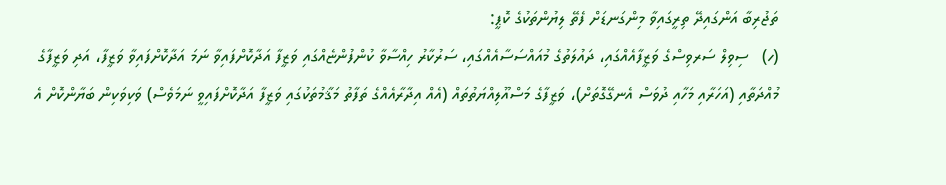ތަޖުރިބާ އަންގައިދޭ ތިރީގައިވާ މިންގަނޑަށް ފެތޭ ލިޔުންތަކުގެ ކޮޕީ:
(ހ)   ސިވިލް ސަރވިސްގެ ވަޒީފާއެއްގައި، ދައުލަތުގެ މުއައްސަސާއެއްގައި، ސަރުކާރު ހިއްސާވާ ކުންފުންޏެއްގައި ވަޒީފާ އަދާކޮށްފައިވާ ނަމަ އަދާކޮށްފައިވާ ވަޒީފާ، އަދި ވަޒީފާގެ މުއްދަތާއި (އަހަރާއި މަހާއި ދުވަސް އެނގޭގޮތަށް)، ވަޒީފާގެ މަސްއޫލިއްޔަތުތައް (އެއް އިދާރާއެއްގެ ތަފާތު މަޤާމުތަކުގައި ވަޒީފާ އަދާކޮށްފައިވީ ނަމަވެސް) ވަކިވަކިން ބަޔާންކޮށް އެ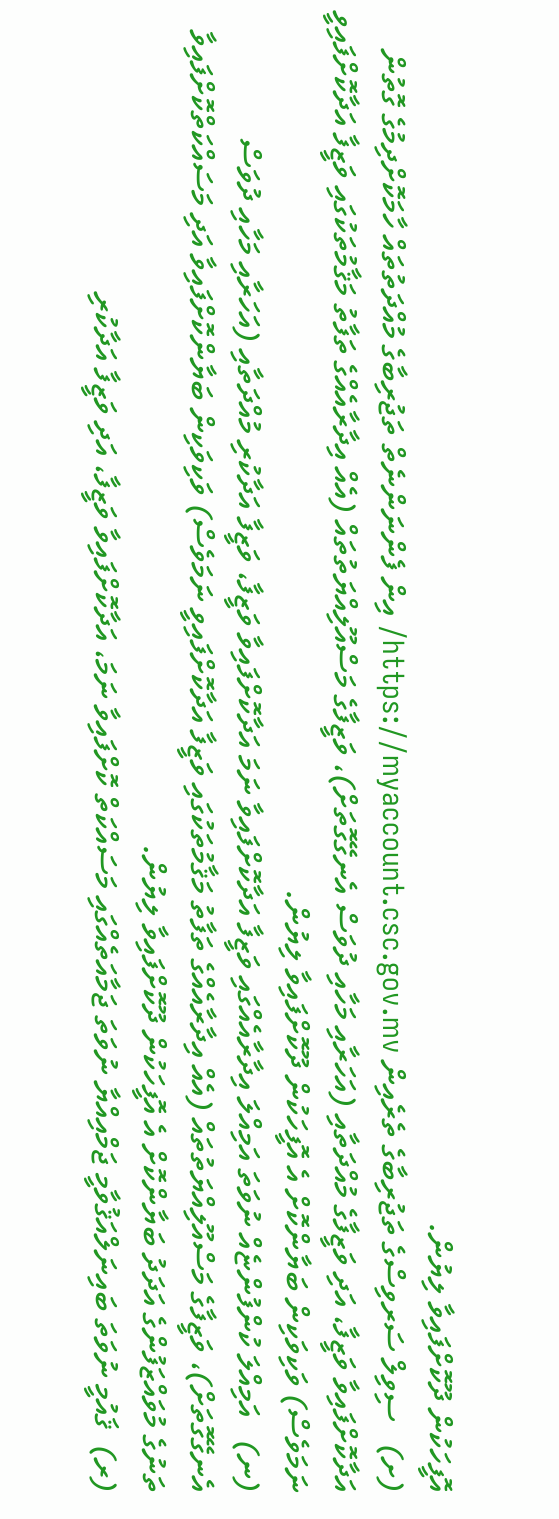އޮފީހަކުން ދޫކޮށްފައިވާ ލިޔުން.
(ށ)   ސިވިލް ސަރވިސްގެ ތަޖުރިބާގެ ތެރެއިން https://myaccount.csc.gov.mv/ އިން ފެންނަންނެތް ތަޖުރިބާގެ މުއްދަތުތައް ހާމަކޮށްދިމުގެ ގޮތުން އަދާކޮށްފައިވާ ވަޒީފާ، އަދި ވަޒީފާގެ މުއްދަތާއި (އަހަރާއި މަހާއި ދުވަސް އެނގޭގޮތަށް)، ވަޒީފާގެ މަސްއޫލިއްޔަތުތައް (އެއް އިދާރާއެއްގެ ތަފާތު މަޤާމުތަކުގައި ވަޒީފާ އަދާކޮށްފައިވީ ނަމަވެސް) ވަކިވަކިން ބަޔާންކޮށް އެ އޮފީހަކުން ދޫކޮށްފައިވާ ލިޔުން.
(ނ)   އަމިއްލަ ކުންފުންޏެއް ނުވަތަ އަމިއްލަ އިދާރާއެއްގައި ވަޒީފާ އަދާކޮށްފައިވާ ނަމަ އަދާކޮށްފައިވާ ވަޒީފާ، ވަޒީފާ އަދާކުރި މުއްދަތާއި (އަހަރާއި މަހާއި ދުވަސް އެނގޭގޮތަށް)، ވަޒީފާގެ މަސްއޫލިއްޔަތުތައް (އެއް އިދާރާއެއްގެ ތަފާތު މަޤާމުތަކުގައި ވަޒީފާ އަދާކޮށްފައިވީ ނަމަވެސް) ވަކިވަކިން ބަޔާންކޮށްފައިވާ އަދި މަސައްކަތްކޮށްފައިވާ ތަނުގެ މުވައްޒަފުންގެ އަދަދު ބަޔާންކޮށް އެ އޮފީހަކުން ދޫކޮށްފައިވާ ލިޔުން.
(ރ)  ޤައުމީ ނުވަތަ ބައިނަލްއަޤުވާމީ ޖަމްއިއްޔާ ނުވަތަ ޖަމާއަތެއްގައި މަސައްކަތް ކޮށްފައިވާ ނަމަ، އަދާކޮށްފައިވާ ވަޒީފާ، އަދި ވަޒީފާ އަދާކުރި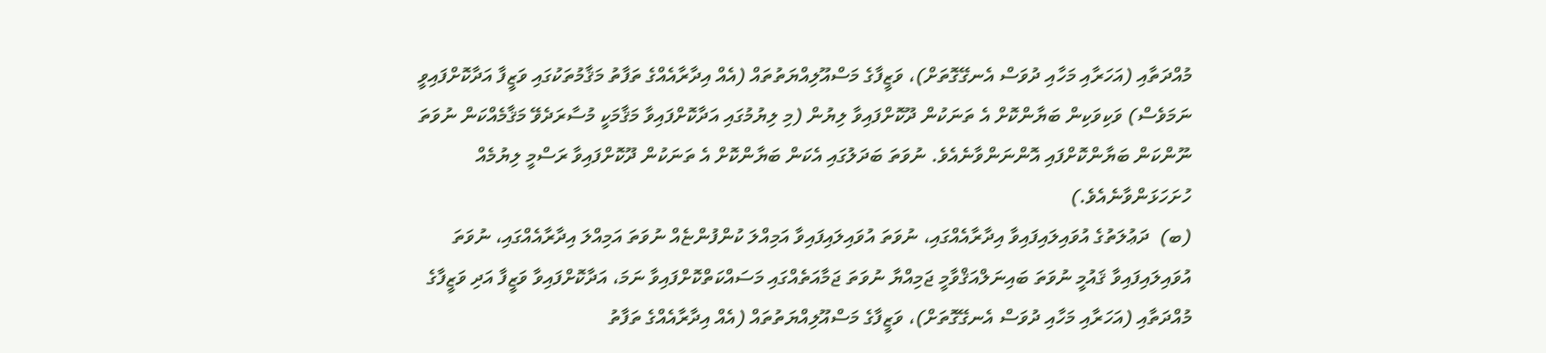މުއްދަތާއި (އަހަރާއި މަހާއި ދުވަސް އެނގޭގޮތަށް)، ވަޒީފާގެ މަސްއޫލިއްޔަތުތައް (އެއް އިދާރާއެއްގެ ތަފާތު މަޤާމުތަކުގައި ވަޒީފާ އަދާކޮށްފައިވީ ނަމަވެސް) ވަކިވަކިން ބަޔާންކޮށް އެ ތަނަކުން ދޫކޮށްފައިވާ ލިޔުން (މި ލިޔުމުގައި އަދާކޮށްފައިވާ މަޤާމަކީ މުސާރަދެވޭ މަޤާމެއްކަން ނުވަތަ ނޫންކަން ބަޔާންކޮށްފައި އޮންނަންވާނެއެވެ. ނުވަތަ ބަދަލުގައި އެކަން ބަޔާންކޮށް އެ ތަނަކުން ދޫކޮށްފައިވާ ރަސްމީ ލިޔުމެއް ހުށަހަޅަންވާނެއެވެ.)
(ބ)  ދަޢުލަތުގެ އުވައިލައިފައިވާ އިދާރާއެއްގައި، ނުވަތަ އުވައިލައިފައިވާ އަމިއްލަ ކުންފުންޏެއް ނުވަތަ އަމިއްލަ އިދާރާއެއްގައި، ނުވަތަ އުވައިލައިފައިވާ ޤައުމީ ނުވަތަ ބައިނަލްއަޤްވާމީ ޖަމިއްޔާ ނުވަތަ ޖަމާއަތެއްގައި މަސައްކަތްކޮށްފައިވާ ނަމަ، އަދާކޮށްފައިވާ ވަޒީފާ އަދި ވަޒީފާގެ މުއްދަތާއި (އަހަރާއި މަހާއި ދުވަސް އެނގޭގޮތަށް)، ވަޒީފާގެ މަސްއޫލިއްޔަތުތައް (އެއް އިދާރާއެއްގެ ތަފާތު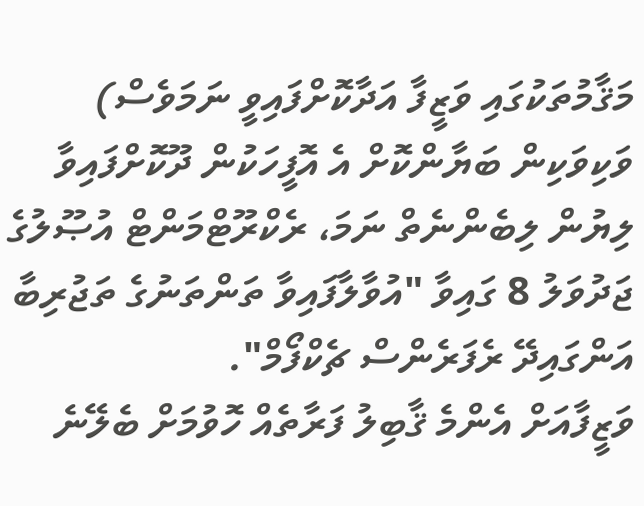މަޤާމުތަކުގައި ވަޒީފާ އަދާކޮށްފައިވީ ނަމަވެސް) ވަކިވަކިން ބަޔާންކޮށް އެ އޮފީހަކުން ދޫކޮށްފައިވާ ލިޔުން ލިބެންނެތް ނަމަ، ރެކްރޫޓްމަންޓް އުޞޫލުގެ ޖަދުވަލު 8 ގައިވާ "އުވާލާފައިވާ ތަންތަނުގެ ތަޖުރިބާ އަންގައިދޭ ރެފަރެންސް ޗެކްފޯމް".
ވަޒީފާއަށް އެންމެ ޤާބިލު ފަރާތެއް ހޮވުމަށް ބެލޭނެ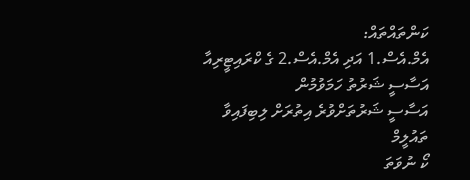ކަންތައްތައް:
އެމް.އެސް.1 އަދި އެމް.އެސް.2 ގެ ކްރައިޓީރިއާ
އަސާސީ ޝަރުތު ހަމަވުމުން
އަސާސީ ޝަރުތަށްވުރެ އިތުރަށް ލިބިފައިވާ ތައުލީމް
ކޯ ނުވަތަ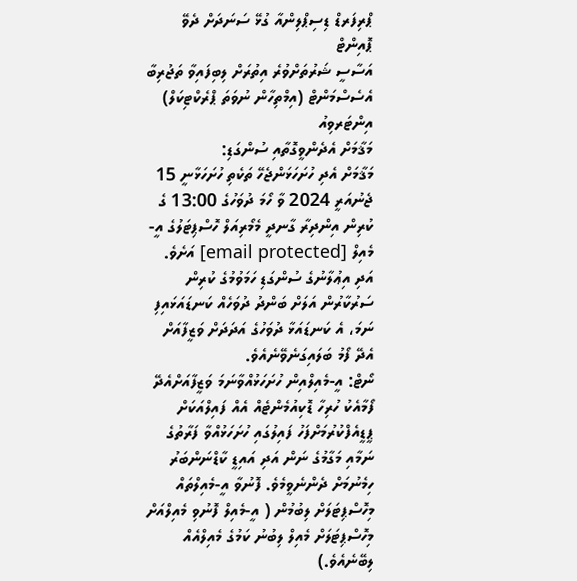ޕްރިފަރޑް ޑިސިޕްލިންއާ ގުޅޭ ސަނަދަށް ދެވޭ ޕޮއިންޓް
އަސާސީ ޝަރުތަށްވުރެ އިތުރަށް ލިބިފައިވާ ތަޖުރިބާ
އެސެސްމަންޓް (އިމްތިހާން ނުވަތަ ޕްރެކްޓިކަލް)
އިންޓަރވިއު
މަޤާމަށް އެދެންވީގޮތާއި ސުންގަޑި:
މަޤާމަށް އެދި ހުށަހަޅަންޖެހޭ ތަކެތި ހުށަހަޅާނީ 15 ޖެނުއަރީ 2024 ވާ ހޯމަ ދުވަހުގެ 13:00 ގެ ކުރިން އިންދިރާ ގާނދީ މެމޯރިއަލް ހޮސްޕިޓަލުގެ އީ-މެއިލް [email protected] އަށެވެ.
އަދި އިޢުލާނުގެ ސުންގަޑި ހަމަވުމުގެ ކުރިން ސަރުކާރުން އަލަށް ބަންދު ދުވަހެއް ކަނޑައަޅައިފި ނަމަ، އެ ކަނޑައަޅާ ދުވަހުގެ އަދަދަށް ވަޒީފާއަށް އެދޭ ފޯމު ބަލައިގަނެވޭނެއެވެ.
ނޯޓް: އީ-މެއިލްއިން ހުށަހަޅުއްވާނަމަ ވަޒީފާއަށްއެދޭ ފޯމާއެކު ހުރިހާ ޑޮކިއުމެންޓެއް އެއް ފައިލްއަކަށް ޕީޑީއެފްކުރުމަށްފަހު ފައިލުގައި ހުށަހަޅުއްވާ ފަރާތުގެ ނަމާއި މަގާމުގެ ނަން އަދި އައިޑީ ކާޑްނަންބަރު ހިމެނުމަށް ދެންނެވީމެވެ. ފޮނުވާ އީ-މެއިލްތައް މިހޮސްޕިޓަލަށް ލިބުމުން ( އީ-މެއިލް ފޮނުވި މެއިލްއަށް މިހޮސްޕިޓަލަށް މެއިލް ލިބުނު ކަމުގެ މެއިލްއެއް ލިބޭނެއެވެ.)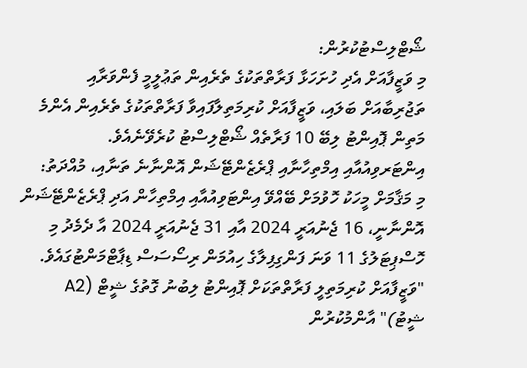ޝޯޓްލިސްޓުކުރުން:
މި ވަޒީފާއަށް އެދި ހުށަހަޅާ ފަރާތްތަކުގެ ތެރެއިން ތަޢުލީމީ ފެންވަރާއި ތަޖުރިބާއަށް ބަލައި، ވަޒީފާއަށް ކުރިމަތިލާފައިވާ ފަރާތްތަކުގެ ތެރެއިން އެންމެ މަތިން ޕޮއިންޓު ލިބޭ 10 ފަރާތެއް ޝޯޓްލިސްޓު ކުރެވޭނެއެވެ.
އިންޓަރވިއުއާއި އިމްތިހާނާއި ޕްރެޒެންޓޭޝަން އޮންނާނެ ތަނާއި، މުއްދަތު:
މި މަޤާމަށް މީހަކު ހޮވުމަށް ބޭއްވޭ އިންޓަވިއުއާއި އިމްތިހާން އަދި ޕްރެޒެންޓޭޝަން އޮންނާނީ، 16 ޖެނުއަރީ 2024 އާއި 31 ޖެނުއަރީ 2024 އާ ދެމެދު މި ހޮސްޕިޓަލުގެ 11 ވަނަ ފަންގިފިލާގެ ހިއުމަން ރިސޯސަސް ޑިޕާޓްމަންޓުގައެވެ.
"ވަޒީފާއަށް ކުރިމަތިލީ ފަރާތްތަކަށް ޕޮއިންޓު ލިބުނު ގޮތުގެ ޝީޓް (A2 ޝީޓު)" އާންމުކުރުން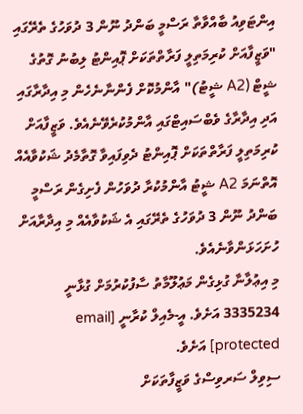އިންޓަވިއު ބާއްވާތާ ރަސްމީ ބަންދު ނޫން 3 ދުވަހުގެ ތެރޭގައި "ވަޒީފާއަށް ކުރިމަތިލީ ފަރާތްތަކަށް ޕޮއިންޓު ލިބުނު ގޮތުގެ ޝީޓް (A2 ޝީޓު)" އާންމުކޮށް ފެންނާނެހެން މި އިދާރާގައި އަދި އިދާރާގެ ވެބްސައިޓްގައި އާންމުކުރެވޭނެއެވެ. ވަޒީފާއަށް ކުރިމަތިލީ ފަރާތްތަކަށް ޕޮއިންޓު ދެވިފައިވާ ގޮތާމެދު ޝަކުވާއެއް އޮތްނަމަ A2 ޝީޓު އާންމުކުރާ ދުވަހުން ފެށިގެން ރަސްމީ ބަންދު ނޫން 3 ދުވަހުގެ ތެރޭގައި އެ ޝަކުވާއެއް މި އިދާރާއަށް ހުށަހަޅަންވާނެއެވެ.
މި އިޢުލާނާ ގުޅިގެން މަޢުލޫމާތު ސާފުކުރުމަށް ގުޅާނީ 3335234 އަށެވެ. އީ-މެއިލް ކުރާނީ [email protected] އަށެވެ.
ސިވިލް ސަރވިސްގެ ވަޒީފާތަކަށް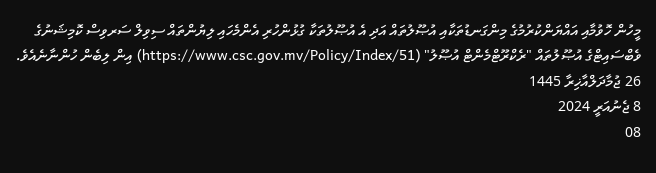މީހުން ހޮވުމާއި އައްޔަންކުރުމުގެ މިންގަނޑުތަކާއި އުޞޫލުތައް އަދި އެ އުޞޫލުތަކާ ގުޅުންހުރި އެންމެހައި ލިޔުންތައް ސިވިލް ސަރވިސް ކޮމިޝަނުގެ ވެބްސައިޓްގެ އުޞޫލުތައް "ރެކްރޫޓްމެންޓް އުޞޫލު" (https://www.csc.gov.mv/Policy/Index/51) އިން ލިބެން ހުންނާނެއެވެ.
26 ޖުމާދަލްއާޚިރާ 1445
8 ޖެނުއަރީ 2024
08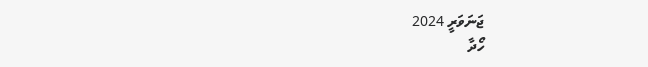ޖަނަވަރީ 2024
ހޯދާ